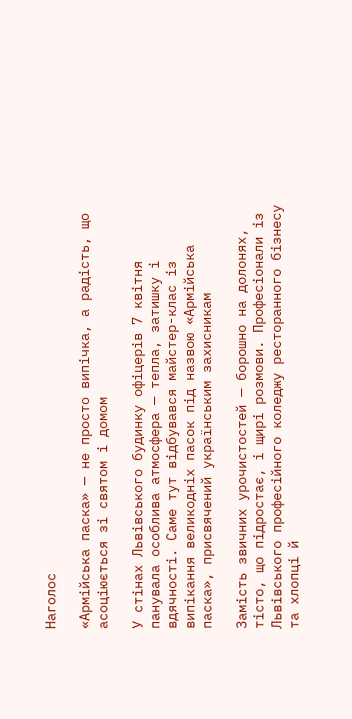Наголос

«Армійська паска» — не просто випічка, а радість, що асоціюється зі святом і домом

У стінах Львівського будинку офіцерів 7 квітня панувала особлива атмосфера — тепла, затишку і вдячності. Саме тут відбувався майстер-клас із випікання великодніх пасок під назвою «Армійська паска», присвячений українським захисникам

Замість звичних урочистостей — борошно на долонях, тісто, що підростає, і щирі розмови. Професіонали із Львівського професійного коледжу ресторанного бізнесу та хлопці й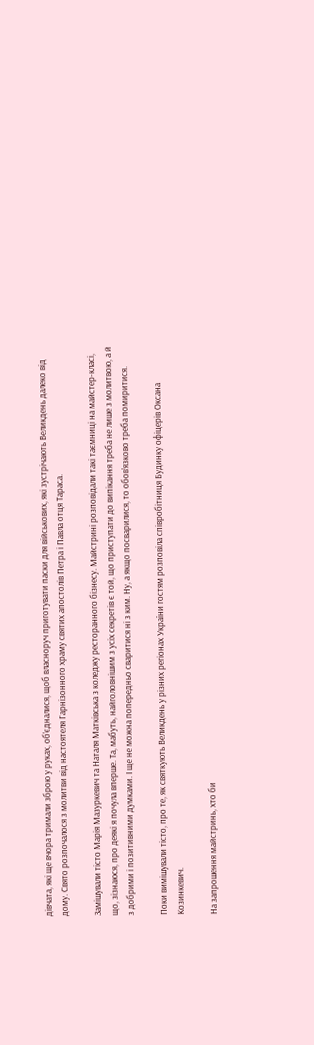дівчата, які ще вчора тримали зброю у руках, об’єдналися, щоб власноруч приготувати паски для військових, які зустрічають Великдень далеко від дому. Свято розпочалося з молитви від настоятеля Гарнізонного храму святих апостолів Петра і Павла отця Тараса.

Замішували тісто Марія Мазуркевич та Наталя Матківська з коледжу ресторанного бізнесу. Майстрині розповідали такі таємниці на майстер-класі, що, зізнаюся, про деякі я почула вперше. Та, мабуть, найголовнішим з усіх секретів є той, що приступати до випікання треба не лише з молитвою, а й з добрими і позитивними думками. І ще не можна попередньо сваритися ні з ким. Ну, а якщо посварилися, то обов’язково треба помиритися.

Поки вимішували тісто, про те, як святкують Великдень у різних регіонах України гостям розповіла співробітниця Будинку офіцерів Оксана Козинкевич.

На запрошення майстринь, хто би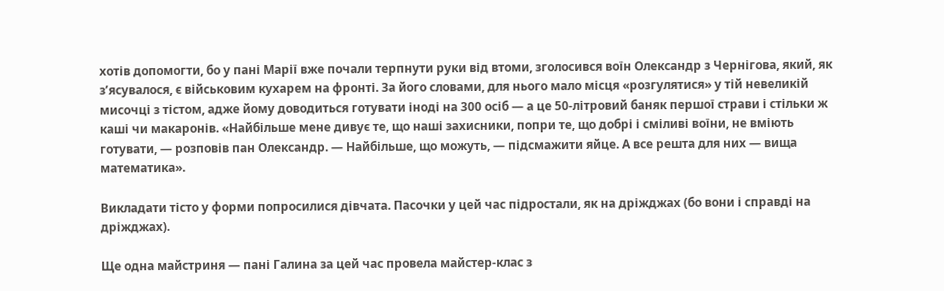хотів допомогти, бо у пані Марії вже почали терпнути руки від втоми, зголосився воїн Олександр з Чернігова, який, як зʼясувалося, є військовим кухарем на фронті. За його словами, для нього мало місця «розгулятися» у тій невеликій мисочці з тістом, адже йому доводиться готувати іноді на 300 осіб — а це 50-літровий баняк першої страви і стільки ж каші чи макаронів. «Найбільше мене дивує те, що наші захисники, попри те, що добрі і сміливі воїни, не вміють готувати, — розповів пан Олександр. — Найбільше, що можуть, — підсмажити яйце. А все решта для них — вища математика».

Викладати тісто у форми попросилися дівчата. Пасочки у цей час підростали, як на дріжджах (бо вони і справді на дріжджах).

Ще одна майстриня — пані Галина за цей час провела майстер-клас з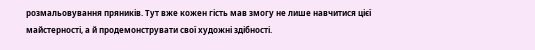розмальовування пряників. Тут вже кожен гість мав змогу не лише навчитися цієї майстерності, а й продемонструвати свої художні здібності.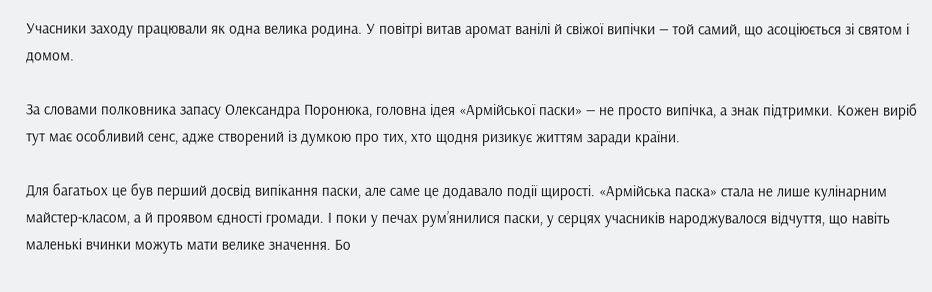Учасники заходу працювали як одна велика родина. У повітрі витав аромат ванілі й свіжої випічки — той самий, що асоціюється зі святом і домом.

За словами полковника запасу Олександра Поронюка, головна ідея «Армійської паски» — не просто випічка, а знак підтримки. Кожен виріб тут має особливий сенс, адже створений із думкою про тих, хто щодня ризикує життям заради країни.

Для багатьох це був перший досвід випікання паски, але саме це додавало події щирості. «Армійська паска» стала не лише кулінарним майстер-класом, а й проявом єдності громади. І поки у печах рум’янилися паски, у серцях учасників народжувалося відчуття, що навіть маленькі вчинки можуть мати велике значення. Бо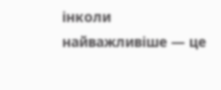інколи найважливіше — це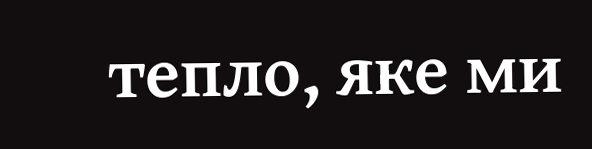тепло, яке ми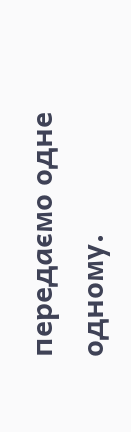передаємо одне одному.